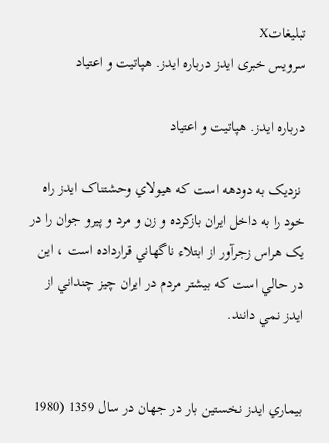تبليغاتX
سرویس خبری ایدز درباره ایدز. هپاتیت و اعتیاد

درباره ایدز. هپاتیت و اعتیاد

 نزديک به دودهه است که هيولاي وحشتناک ايدز راه خود را به داخل ايران بازکرده و زن و مرد و پيرو جوان را در يک هراس زجرآور از ابتلاء ناگهاني قرارداده است ، اين در حالي است که بيشتر مردم در ايران چيز چنداني از ايدز نمي دانند.


بيماري ايدز نخستين بار در جهان در سال 1359 (1980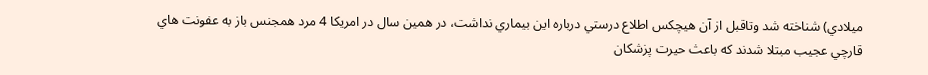ميلادي) شناخته شد وتاقبل از آن هيچکس اطلاع درستي درباره اين بيماري نداشت، در همين سال در امريکا 4 مرد همجنس باز به عفونت هاي قارچي عجيب مبتلا شدند که باعث حيرت پزشکان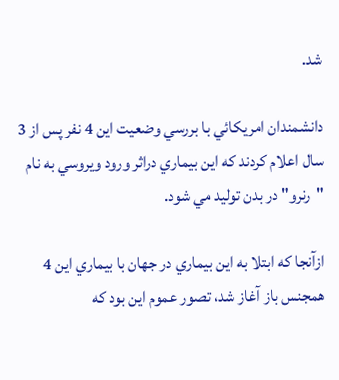شد.

دانشمندان امريکائي با بررسي وضعيت اين 4 نفر پس از 3 سال اعلام کردند که اين بيماري دراثر ورود ويروسي به نام "رنرو" در بدن توليد مي شود.

ازآنجا که ابتلا به اين بيماري در جهان با بيماري اين 4 همجنس باز آغاز شد، تصور عموم اين بود که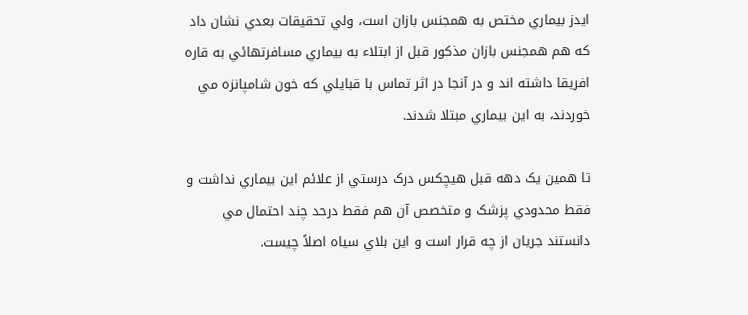ايدز بيماري مختص به همجنس بازان است، ولي تحقيقات بعدي نشان داد که هم همجنس بازان مذکور قبل از ابتلاء به بيماري مسافرتهائي به قاره افريقا داشته اند و در آنجا در اثر تماس با قبايلي که خون شامپانزه مي خوردند، به اين بيماري مبتلا شدند.

تا همين يک دهه قبل هيچکس درک درستي از علائم اين بيماري نداشت و فقط محدودي پزشک و متخصص آن هم فقط درحد چند احتمال مي دانستند جريان از چه قرار است و اين بلاي سياه اصلاً چيست.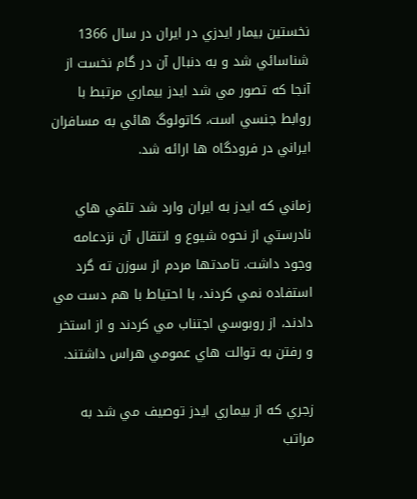نخستين بيمار ايدزي در ايران در سال 1366 شناسائي شد و به دنبال آن در گام نخست از آنجا که تصور مي شد ايدز بيماري مرتبط با روابط جنسي است، کاتولوگ هائي به مسافران ايراني در فرودگاه ها ارائه شد.

زماني که ايدز به ايران وارد شد تلقي هاي نادرستي از نحوه شيوع و انتقال آن نزدعامه وجود داشت. تامدتها مردم از سوزن ته گرد استفاده نمي کردند، با احتياط با هم دست مي دادند، از روبوسي اجتناب مي کردند و از استخر و رفتن به توالت هاي عمومي هراس داشتند.

زجري که از بيماري ايدز توصيف مي شد به مراتب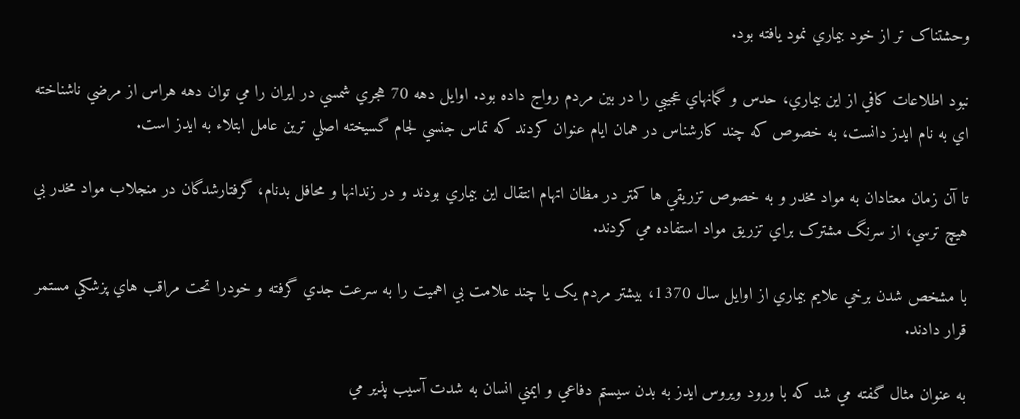وحشتناک تر از خود بيماري نمود يافته بود.

نبود اطلاعات کافي از اين بيماري، حدس و گمانهاي عجيبي را در بين مردم رواج داده بود. اوايل دهه 70 هجري شمسي در ايران را مي توان دهه هراس از مرضي ناشناخته اي به نام ايدز دانست، به خصوص که چند کارشناس در همان ايام عنوان کردند که تماس جنسي لجام گسيخته اصلي ترين عامل ابتلاء به ايدز است.

تا آن زمان معتادان به مواد مخدر و به خصوص تزريقي ها کمتر در مظان اتهام انتقال اين بيماري بودند و در زندانها و محافل بدنام، گرفتارشدگان در منجلاب مواد مخدر بي هيچ ترسي، از سرنگ مشترک براي تزريق مواد استفاده مي کردند.

با مشخص شدن برخي علايم بيماري از اوايل سال 1370، بيشتر مردم يک يا چند علامت بي اهميت را به سرعت جدي گرفته و خودرا تحت مراقب هاي پزشکي مستمر قرار دادند.

به عنوان مثال گفته مي شد که با ورود ويروس ايدز به بدن سيستم دفاعي و ايمني انسان به شدت آسيب پذير مي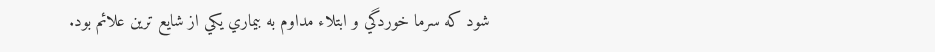شود که سرما خوردگي و ابتلاء مداوم به بيماري يکي از شايع ترين علائم بود.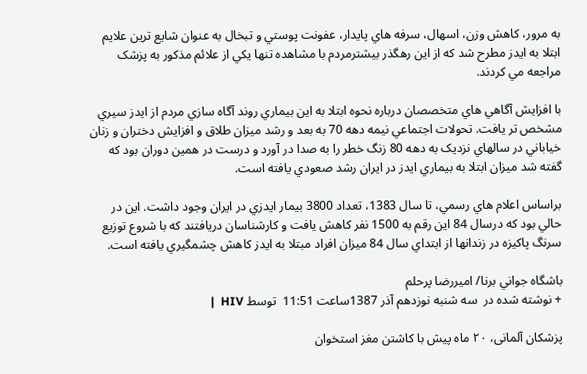به مرور، کاهش وزن، اسهال، سرفه هاي پايدار، عفونت پوستي و تبخال به عنوان شايع ترين علايم ابتلا به ايدز مطرح شد که از اين رهگذر بيشترمردم با مشاهده تنها يکي از علائم مذکور به پزشک مراجعه مي کردند.

با افزايش آگاهي هاي متخصصان درباره نحوه ابتلا به اين بيماري روند آگاه سازي مردم از ايدز سيري مشخص تر يافت. تحولات اجتماعي نيمه دهه 70 به بعد و رشد ميزان طلاق و افزايش دختران و زنان خياباني در سالهاي نزديک به دهه 80 زنگ خطر را به صدا در آورد و درست در همين دوران بود که گفته شد ميزان ابتلا به بيماري ايدز در ايران رشد صعودي يافته است.

براساس اعلام هاي رسمي، تا سال 1383، تعداد 3800 بيمار ايدزي در ايران وجود داشت. اين در حالي بود که درسال 84 اين رقم به 1500 نفر کاهش يافت و کارشناسان دريافتند که با شروع توزيع سرنگ پاکيزه در زندانها از ابتداي سال 84 ميزان افراد مبتلا به ايدز کاهش چشمگيري يافته است.

باشگاه جواني برنا/ اميررضا پرحلم
+ نوشته شده در  سه شنبه نوزدهم آذر 1387ساعت 11:51  توسط HIV  |

پزشکان آلمانی، ۲۰ ماه پیش با کاشتن مغز استخوان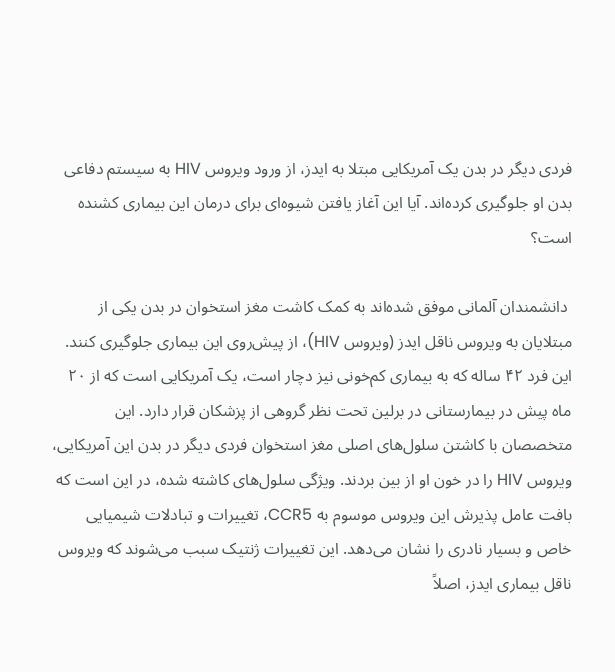فردی دیگر در بدن یک آمریکایی مبتلا به ایدز، از ورود ویروس HIV به سیستم دفاعی بدن او جلوگیری کرده‌اند. آیا این آغاز یافتن شیوه‌ای برای درمان این بیماری کشنده است؟ ‌

 دانشمندان آلمانی موفق شده‌اند به کمک کاشت مغز استخوان در بدن یکی از مبتلایان به ویروس ناقل ایدز (ویروس HIV)، از پیش‌روی این بیماری جلوگیری کنند. این فرد ۴۲ ساله که به بیماری کم‌خونی نیز دچار است، یک آمریکایی است که از ۲۰ ماه پیش در بیمارستانی در برلین تحت نظر گروهی از پزشکان قرار دارد. این متخصصان با کاشتن سلول‌های اصلی مغز استخوان فردی دیگر در بدن این آمریکایی، ویروس HIV را در خون او از بین بردند. ویژگی سلول‌های کاشته شده، در این است که بافت عامل پذیرش این ویروس موسوم به CCR5، تغییرات و تبادلات شیمیایی خاص و بسیار نادری را نشان می‌دهد. این تغییرات ژنتیک سبب می‌شوند که ویروس ناقل بیماری ایدز، اصلاً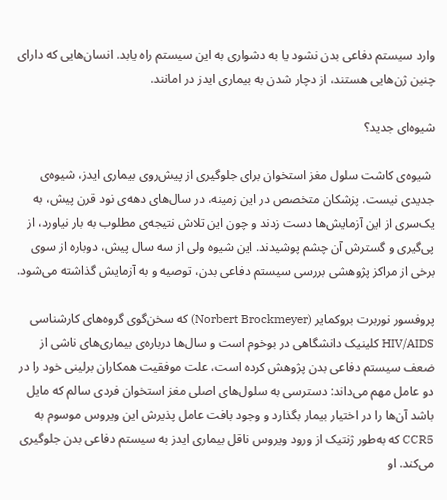وارد سیستم دفاعی بدن نشود یا به دشواری به این سیستم راه یابد. انسان‌هایی که دارای چنین ژن‌هایی هستند، از دچار شدن به بیماری ایدز در امانند.

شیوه‌ای جدید؟

 شیوه‌ی کاشت سلول مغز استخوان برای جلوگیری از پیش‌روی بیماری ایدز، شیوه‌ی جدیدی نیست. پزشکان متخصص در این زمینه، در سال‌های دهه‌ی نود قرن پیش، به یک‌سری از این آزمایش‌ها دست زدند و چون این تلاش نتیجه‌ی مطلوب به بار نیاورد، از پی‌گیری و گسترش آن چشم پوشیدند. این شیوه ولی از سه سال پیش، دوباره از سوی برخی از مراکز پژوهشی بررسی سیستم دفاعی بدن، توصیه و به آزمایش گذاشته‌ می‌شود.

پروفسور نوربرت بروکمایر (Norbert Brockmeyer) که سخن‌گوی گروه‌های کارشناسی HIV/AIDS کلینیک دانشگاهی در بوخوم است و سال‌ها درباره‌ی بیماری‌های ناشی از ضعف سیستم دفاعی بدن پژوهش کرده است، علت موفقیت همکاران برلینی خود را در دو عامل مهم می‌داند: دسترسی به سلول‌های اصلی مغز استخوان فردی سالم که مایل باشد آن‌ها را در اختیار بیمار بگذارد و وجود بافت عامل پذیرش این ویروس موسوم به CCR5 که به‌طور ژنتیک از ورود ویروس ناقل بیماری ایدز به سیستم دفاعی بدن جلوگیری می‌کند. او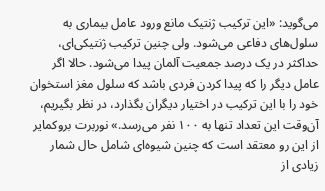می‌گوید: «این ترکیب ژنتیک مانع ورود عامل بیماری به سلول‌های دفاعی می‌شود. ولی چنین ترکیب ژنتیکی‌ای، حداکثر در یک درصد جمعیت آلمان پیدا می‌شود. حالا اگر عامل دیگر را که پیدا کردن فردی باشد که سلول مغز استخوان خود را با این ترکیب در اختیار دیگران بگذارد، در نظر بگیریم، آن‌وقت این تعداد تنها به ۱۰۰ نفر می‌رسد.» نوربرت بروکمایر از این رو معتقد است که چنین شیوه‌ای شامل حال شمار زیادی از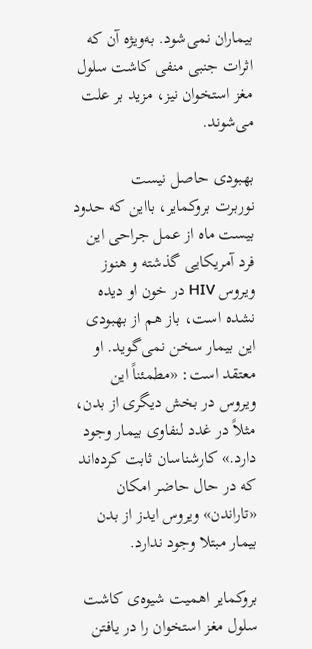بیماران نمی‌شود. به‌ویژه آن که اثرات جنبی منفی کاشت سلول مغز استخوان نیز، مزید بر علت می‌شوند.

بهبودی حاصل نیست
نوربرت بروکمایر، بااین که حدود بیست ماه از عمل جراحی این فرد آمریکایی گذشته و هنوز ویروس HIV در خون او دیده نشده است، باز هم از بهبودی این بیمار سخن نمی‌گوید. او معتقد است: «مطمئناً این ویروس در بخش دیگری از بدن، مثلاً در غدد لنفاوی بیمار وجود دارد.» کارشناسان ثابت کرده‌اند که در حال حاضر امکان «تاراندن» ویروس ایدز از بدن بیمار مبتلا وجود ندارد.

بروکمایر اهمیت شیوه‌ی کاشت سلول مغز استخوان را در یافتن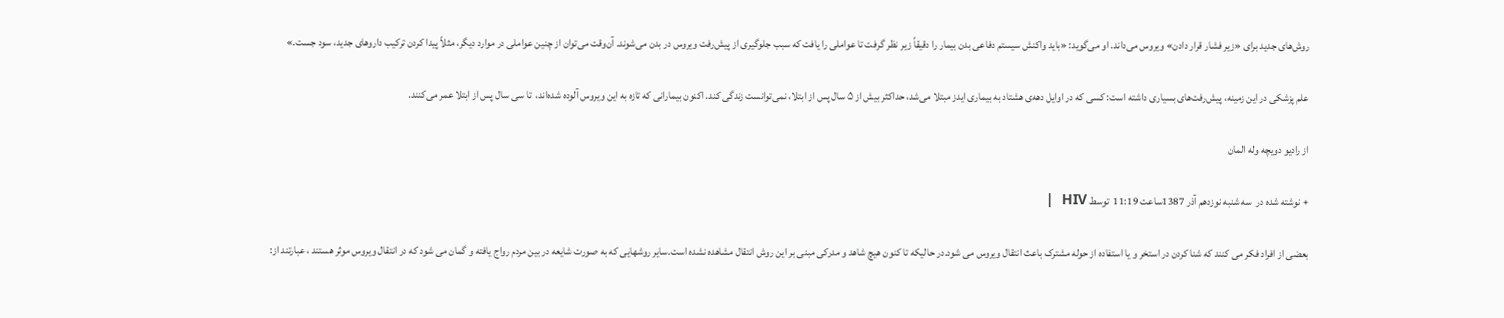روش‌های جدید برای «زیر فشار قرار دادن» ویروس می‌داند. او می‌گوید: «باید واکنش سیستم دفاعی بدن بیمار را دقیقاً زیر نظر گرفت تا عواملی را یافت که سبب جلوگیری از پیش‌رفت ویروس در بدن می‌شوند. آن‌وقت می‌توان از چنین عواملی در موارد دیگر، مثلاً پیدا کردن ترکیب داروهای جدید، سود جست.»

علم پزشکی در این زمینه، پیش‌رفت‌های بسیاری داشته است: کسی که در اوایل دهه‌ی هشتاد به بیماری ایدز مبتلا می‌شد، حداکثر بیش از ۵ سال پس از ابتلا، نمی‌توانست زندگی ‌کند. اکنون بیمارانی که تازه به این ویروس آلوده شده‌‌اند،  تا سی سال پس از ابتلا عمر می‌کنند.

از رادیو دویچه وله المان

+ نوشته شده در  سه شنبه نوزدهم آذر 1387ساعت 11:19  توسط HIV  |

بعضی از افراد فکر می کنند که شنا کردن در استخر و یا استفاده از حوله مشترک باعث انتقال ویروس می شود.در حالیکه تا کنون هیچ شاهد و مدرکی مبنی بر این روش انتقال مشاهده نشده است.سایر روشهایی که به صورت شایعه در بین مردم رواج یافته و گمان می شود که در انتقال ویروس موثر هستند ، عبارتند از: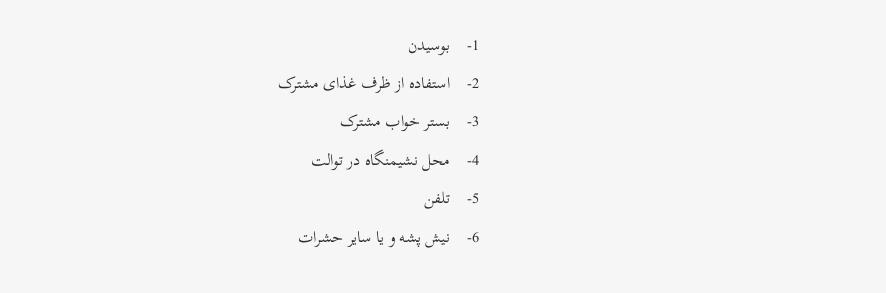1-    بوسیدن
2-    استفاده از ظرف غذای مشترک
3-    بستر خواب مشترک
4-    محل نشیمنگاه در توالت
5-    تلفن
6-    نیش پشه و یا سایر حشرات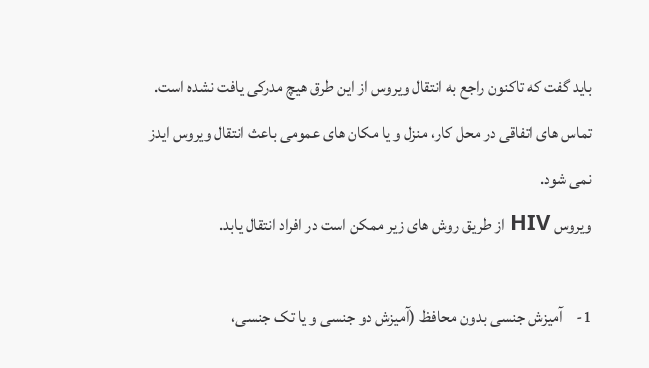باید گفت که تاکنون راجع به انتقال ویروس از این طرق هیچ مدرکی یافت نشده است. تماس های اتفاقی در محل کار، منزل و یا مکان های عمومی باعث انتقال ویروس ایدز نمی شود.
ویروس HIV از طریق روش های زیر ممکن است در افراد انتقال یابد.

1-    آمیزش جنسی بدون محافظ (آمیزش دو جنسی و یا تک جنسی،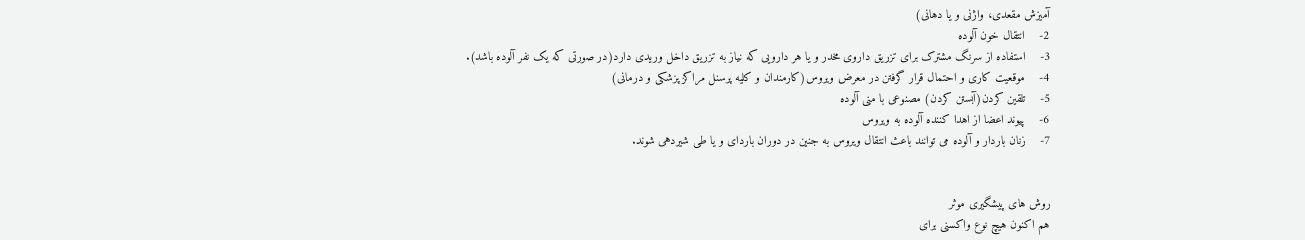آمیزش مقعدی، واژنی و یا دهانی)
2-    انتقال خون آلوده
3-    استفاده از سرنگ مشترک برای تزریق داروی مخدر و یا هر دارویی که نیاز به تزریق داخل وریدی دارد(در صورتی که یک نفر آلوده باشد).
4-    موقعیت کاری و احتمال قرار گرفتن در معرض ویروس(کارمندان و کلیه پرسنل مراکز پزشکی و درمانی)
5-    تلقین کردن(آبستن کردن) مصنوعی با منی آلوده
6-    پیوند اعضا از اهدا کننده آلوده به ویروس
7-    زنان باردار و آلوده می توانند باعث انتقال ویروس به جنین در دوران باردای و یا طی شیردهی شوند.


روش های پیشگیری موثر
هم اکنون هیچ نوع واکسنی برای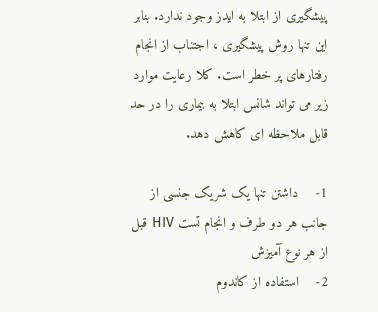پیشگیری از ابتلا به ایدز وجود ندارد. بنابر این تنها روش پیشگیری ، اجتناب از انجام رفتارهای پر خطر است. کلا رعایت موارد زیر می تواند شانس ابتلا به بیماری را در حد قابل ملاحظه ای کاهش دهد.

1-    داشتن تنها یک شریک جنسی از جانب هر دو طرف و انجام تست HIV قبل از هر نوع آمیزش
2-    استفاده از کاندوم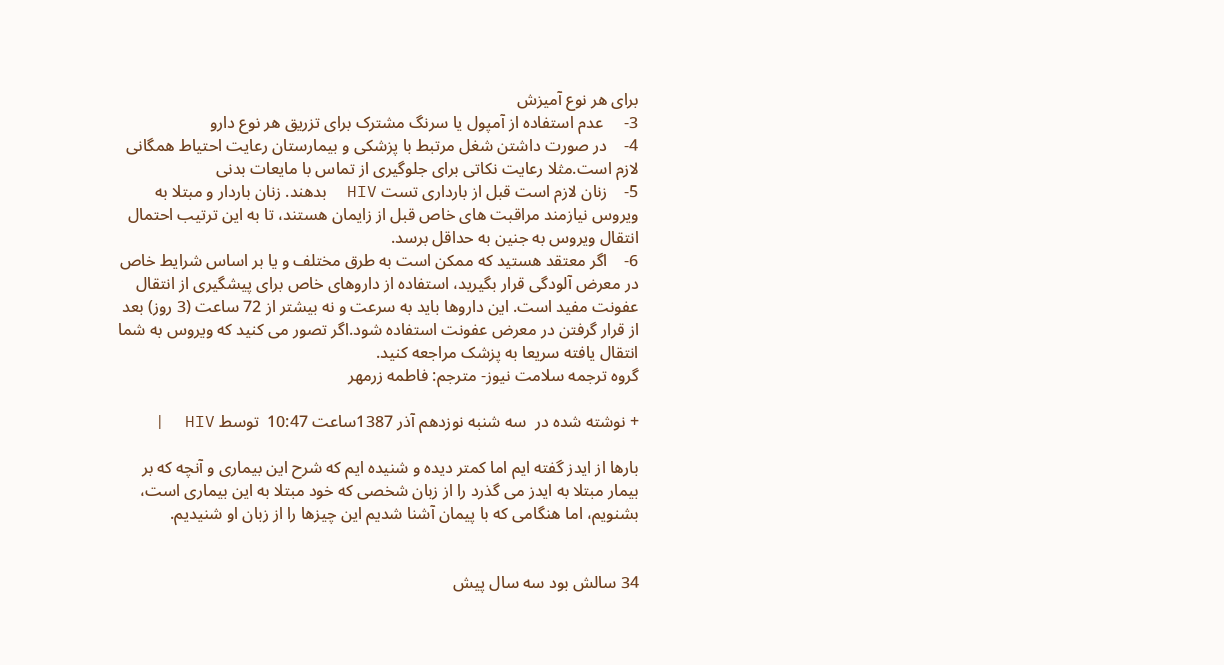برای هر نوع آمیزش
3-     عدم استفاده از آمپول یا سرنگ مشترک برای تزریق هر نوع دارو
4-    در صورت داشتن شغل مرتبط با پزشکی و بیمارستان رعایت احتیاط همگانی لازم است.مثلا رعایت نکاتی برای جلوگیری از تماس با مایعات بدنی
5-    زنان لازم است قبل از بارداری تست HIV  بدهند. زنان باردار و مبتلا به ویروس نیازمند مراقبت های خاص قبل از زایمان هستند، تا به این ترتیب احتمال انتقال ویروس به جنین به حداقل برسد.
6-    اگر معتقد هستید که ممکن است به طرق مختلف و یا بر اساس شرایط خاص در معرض آلودگی قرار بگیرید، استفاده از داروهای خاص برای پیشگیری از انتقال عفونت مفید است. این داروها باید به سرعت و نه بیشتر از 72 ساعت (3 روز) بعد از قرار گرفتن در معرض عفونت استفاده شود.اگر تصور می کنید که ویروس به شما انتقال یافته سریعا به پزشک مراجعه کنید.
گروه ترجمه سلامت نیوز- مترجم: فاطمه زرمهر

+ نوشته شده در  سه شنبه نوزدهم آذر 1387ساعت 10:47  توسط HIV  |

بارها از ایدز گفته ایم اما کمتر دیده و شنیده ایم که شرح این بیماری و آنچه که بر بیمار مبتلا به ایدز می گذرد را از زبان شخصی که خود مبتلا به این بیماری است، بشنویم، اما هنگامی که با پیمان آشنا شدیم این چیزها را از زبان او شنیدیم.


34 سالش بود سه سال پیش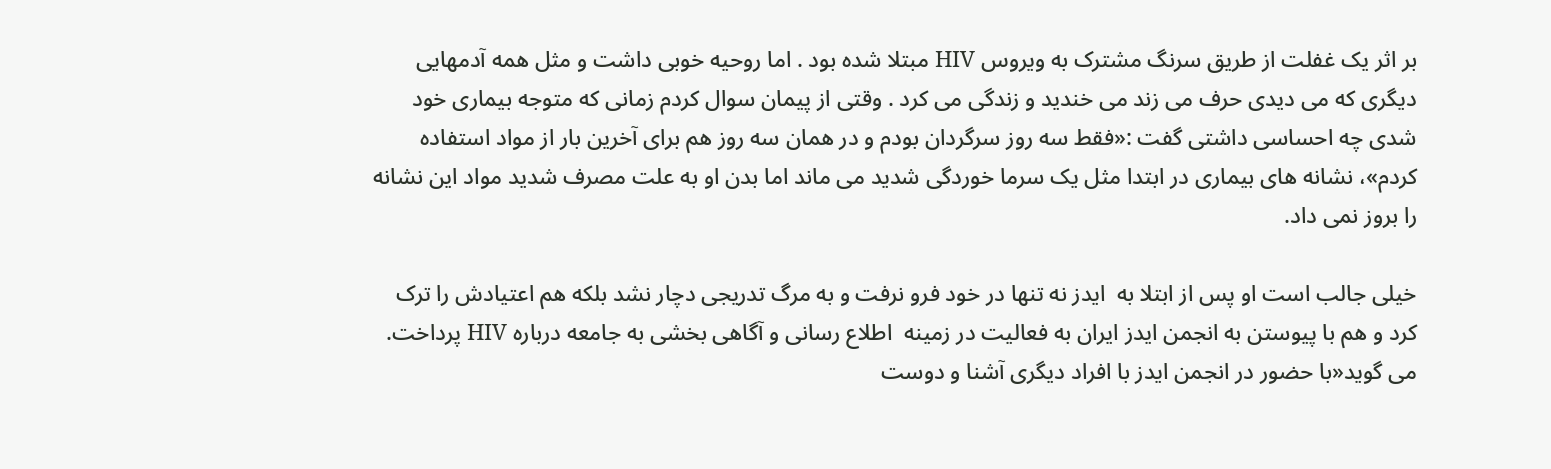بر اثر یک غفلت از طریق سرنگ مشترک به ویروس HIV مبتلا شده بود . اما روحیه خوبی داشت و مثل همه آدمهایی دیگری که می دیدی حرف می زند می خندید و زندگی می کرد . وقتی از پیمان سوال کردم زمانی که متوجه بیماری خود شدی چه احساسی داشتی گفت :«فقط سه روز سرگردان بودم و در همان سه روز هم برای آخرین بار از مواد استفاده کردم»، نشانه های بیماری در ابتدا مثل یک سرما خوردگی شدید می ماند اما بدن او به علت مصرف شدید مواد این نشانه را بروز نمی داد.

خیلی جالب است او پس از ابتلا به  ایدز نه تنها در خود فرو نرفت و به مرگ تدریجی دچار نشد بلکه هم اعتیادش را ترک کرد و هم با پیوستن به انجمن ایدز ایران به فعالیت در زمینه  اطلاع رسانی و آگاهی بخشی به جامعه درباره HIV پرداخت. می گوید«با حضور در انجمن ایدز با افراد دیگری آشنا و دوست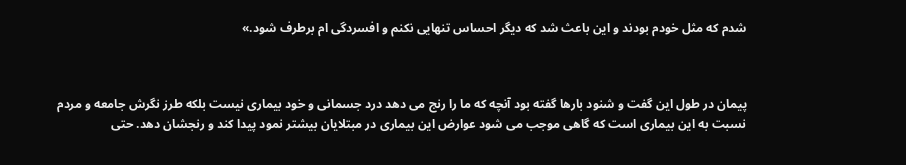شدم که مثل خودم بودند و این باعث شد که دیگر احساس تنهایی نکنم و افسردگی ام برطرف شود.»



پیمان در طول این گفت و شنود بارها گفته بود آنچه که ما را رنج می دهد درد جسمانی و خود بیماری نیست بلکه طرز نگرش جامعه و مردم نسبت به این بیماری است که گاهی موجب می شود عوارض این بیماری در مبتلایان بیشتر نمود پیدا کند و رنجشان دهد. حتی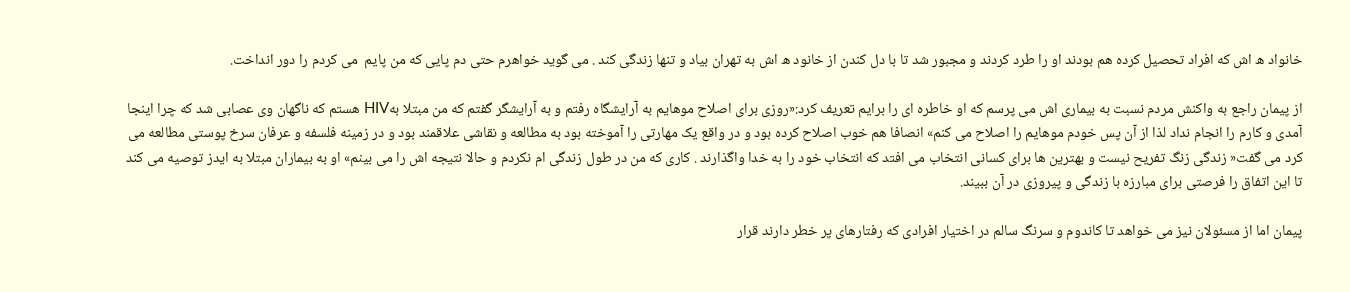خانواد ه اش که افراد تحصیل کرده هم بودند او را طرد کردند و مجبور شد تا با دل کندن از خانود ه اش به تهران بیاد و تنها زندگی کند . می گوید خواهرم حتی دم پایی که من پایم  می کردم را دور انداخت.

از پیمان راجع به واکنش مردم نسبت به بیماری اش می پرسم که او خاطره ای را برایم تعریف کرد:«روزی برای اصلاح موهایم به آرایشگاه رفتم و به آرایشگر گفتم که من مبتلا بهHIV هستم که ناگهان وی عصابی شد که چرا اینجا آمدی و کارم را انجام نداد لذا از آن پس خودم موهایم را اصلاح می کنم» انصافا هم خوب اصلاح کرده بود و در واقع یک مهارتی را آموخته بود به مطالعه و نقاشی علاقمند بود و در زمینه فلسفه و عرفان سرخ پوستی مطالعه می کرد می گفت« زندگی زنگ تفریح نیست و بهترین ها برای کسانی انتخاب می افتد که انتخاب خود را به خدا واگذارند . کاری که من در طول زندگی ام نکردم و حالا نتیجه اش را می بینم» او به بیماران مبتلا به ایدز توصیه می کند تا این اتفاق را فرصتی برای مبارزه با زندگی و پیروزی در آن ببیند.

پیمان اما از مسئولان نیز می خواهد تا کاندوم و سرنگ سالم در اختیار افرادی که رفتارهای پر خطر دارند قرار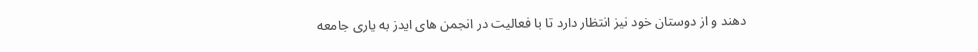دهند و از دوستان خود نیز انتظار دارد تا با فعالیت در انجمن های ایدز به یاری جامعه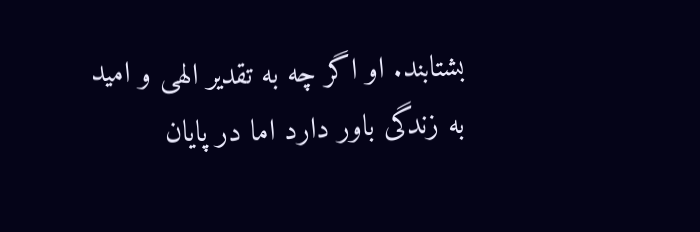بشتابند. او اگر چه به تقدیر الهی و امید به زندگی باور دارد اما در پایان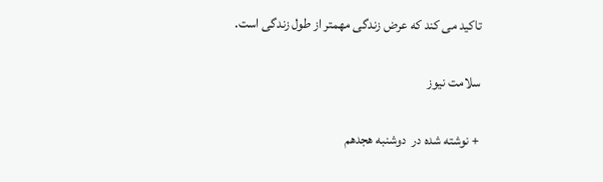تاکید می کند که عرض زندگی مهمتر از طول زندگی است.

سلامت نیوز

+ نوشته شده در  دوشنبه هجدهم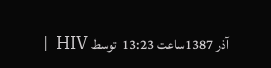آذر 1387ساعت 13:23  توسط HIV  |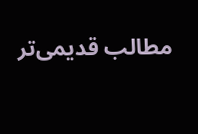مطالب قدیمی‌تر